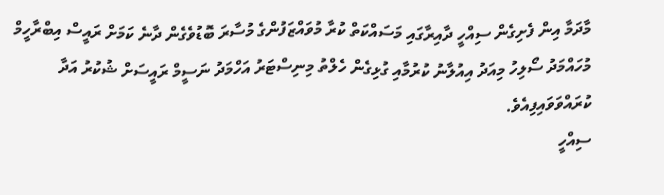މާދަމާ އިން ފެށިގެން ސިއްހީ ދާއިރާގައި މަސައްކަތް ކުރާ މުވައްޒަފުންގެ މުސާރަ ބޮޑުވެގެން ދާނެ ކަމަށް ރައީސް އިބްރާހީމް މުހައްމަދު ސޯލިހު މިއަދު އިއުލާނު ކުރުމާއި ގުޅިގެން ހެލްތު މިނިސްޓަރު އަހްމަދު ނަސީމް ރައީސަށް ޝުކުރު އަދާ ކުރައްވަވައިފިއެވެ.
ސިއްހީ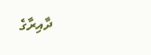ދާއިރާގެ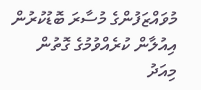މުވައްޒަފުންގެ މުސާރަ ބޮޑުކުރުން އިއުލާން ކުރެއްވުމުގެ ގޮތުން މިއަދު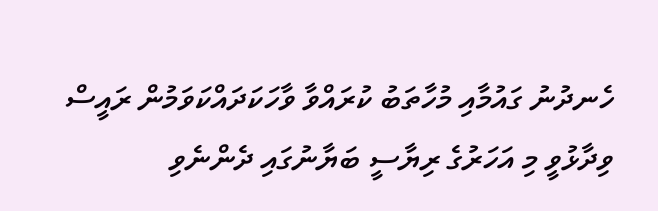ހެނދުނު ގައުމާއި މުހާތަބު ކުރައްވާ ވާހަކަދައްކަވަމުން ރައީސް ވިދާޅުވީ މި އަހަރުގެ ރިޔާސީ ބަޔާނުގައި ދެންނެވި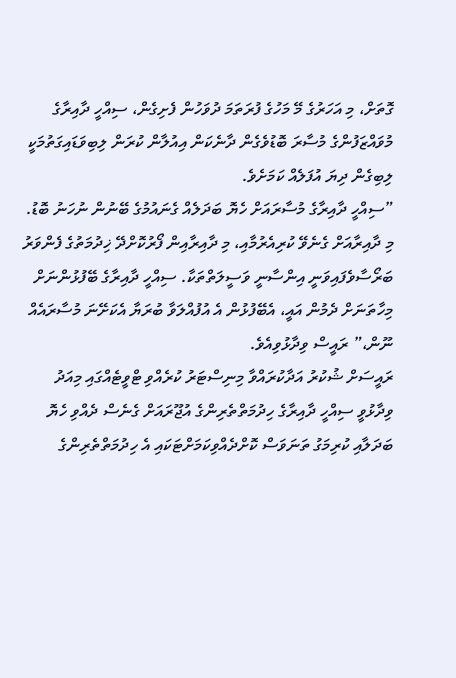ގޮތަށް، މި އަހަރުގެ މޭ މަހުގެ ފުރަތަމަ ދުވަހުން ފެށިގެން، ސިއްހީ ދާއިރާގެ މުވައްޒަފުންގެ މުސާރަ ބޮޑުވެގެން ދާނެކަން އިއުލާން ކުރަން ލިބިވަޑައިގަތުމަކީ ލިބިގެން ދިޔަ އުފަލެއް ކަމަށެވެ.
”ސިއްހީ ދާއިރާގެ މުސާރައަށް ހެޔޮ ބަދަލެއް ގެނައުމުގެ ބޭނުން ނުހަނު ބޮޑު. މި ދާއިރާއަށް ގެނެވޭ ކުރިއެރުމާއި، މި ދާއިރާއިން ފޯރުކޮށްދޭ ޚިދުމަތުގެ ފެންވަރު ބަރޯސާވެފައިވަނީ އިންސާނީ ވަސީލަތްތަކާ. ސިއްހީ ދާއިރާގެ ބޭފުޅުންނަށް މިހާތަނަށް ދެމުން އައީ، އެބޭފުޅުން އެ އުފުއްލަވާ ބުރަޔާ އެކަށޭނަ މުސާރައެއް ނޫން،” ރައީސް ވިދާޅުވިއެވެ.
ރައީސަށް ޝުކުރު އަދާކުރައްވާ މިނިސްޓަރު ކުރެއްވި ޓްވީޓެއްގައި މިއަދު ވިދާޅުވީ ސިއްހީ ދާއިރާގެ ހިދުމަތްތެރިންގެ އުޖޫރައަށް ގެނެސް ދެއްވި ހެޔޮ ބަދަލާއި ކުރިމަގު ތަނަވަސް ކޮށްދެއްވިކަމަށްޓަކައި އެ ހިދުމަތްތެރިންގެ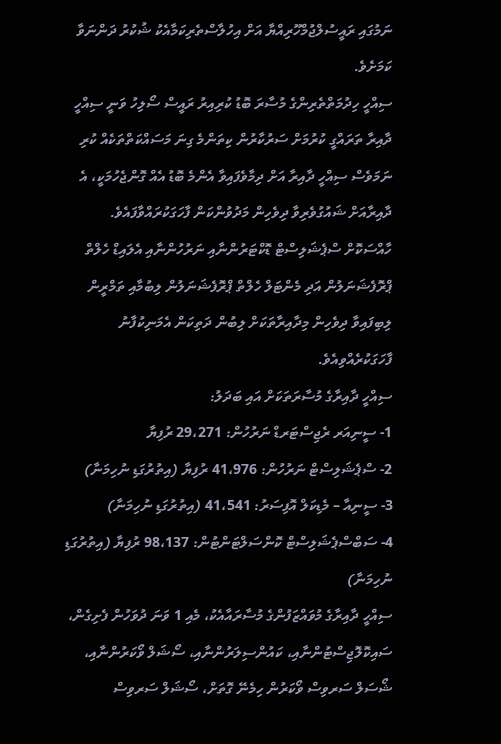ނަމުގައި ރައީސުލްޖުމްހޫރިއްޔާ އަށް އިހުލާސްތެރިކަމާއެކު ޝުކުރު ދަންނަވާ ކަމަށެވެ.
ސިއްހީ ހިދުމަތްތެރިންގެ މުސާރަ ބޮޑު ކުރިއިރު ރައީސް ސޯލިހު ވަނީ ސިއްހީ ދާއިރާ ތަރައްގީ ކުރުމަށް ސަރުކާރުން ކިތަންމެ ގިނަ މަސައްކަތްތަކެއް ކުރި ނަމަވެސް ސިއްހީ ދާއިރާ އަށް ދިމާވެފައިވާ އެންމެ ބޮޑު އެއް ގޮންޖެހުމަކީ، އެ ދާއިރާއަށް ޝައުގުވެރިވާ ދިވެހިން މަދުވުންކަން ފާހަގަކުރައްވާފައެވެ.
ހާއްސަކޮށް ސްޕެޝަލިސްޓް ޑޮކްޓަރުންނާއި ނަރުހުންނާއި އެލައިޑް ހެލްތް ޕްރޮފެޝަނަލުން އަދި މެންޓަލް ހެލްތް ޕްރޮފެޝަނަލުން ލިބުމާއި ތަމްރީން ލިބިފައިވާ ދިވެހިން މިދާއިރާތަކަށް ލިބުން ދަތިކަން އެމަނިކުފާނު ފާހަގަކުރެއްވިއެވެ.
ސިއްހީ ދާއިރާގެ މުސާރަތަކަށް އައި ބަދަލު:
1- ސީނިއަރ ރެޖިސްޓަރޑް ނަރުހުން: 29،271 ރުފިޔާ
2- ސްޕެޝަލިސްޓް ނަރުހުން: 41،976 ރުފިޔާ (އިތުރުގަޑި ނުހިމަނާ)
3- ސީނިއާ – މެޑިކަލް އޮފިސަރު: 41،541 (އިތުރުގަޑި ނުހިމަނާ)
4- ސަބްސްޕެޝަލިސްޓް ކޮންސަލްޓަންޓުން: 98،137 ރުފިޔާ (އިތުރުގަޑި ނުހިމަނާ)
ސިއްހީ ދާއިރާގެ މުވައްޒަފުންގެ މުސާރައާއެކު، މެއި 1 ވަނަ ދުވަހުން ފެށިގެން، ސައިކޮލޮޖިސްޓުންނާއި، ކައުންސިލަރުންނާއި، ސޯޝަލް ވޯކަރުންނާއި، ޝޯސަލް ސަރވިސް ވޯކަރުން ހިމެނޭ ގޮތަށް، ސޯޝަލް ސަރވިސް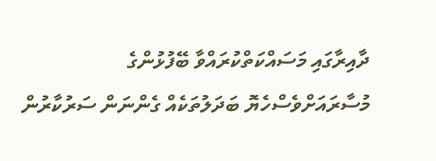ދާއިރާގައި މަސައްކަތްކުރައްވާ ބޭފުޅުންގެ މުސާރައަށްވެސްހެޔޮ ބަދަލުތަކެއް ގެންނަން ސަރުކާރުން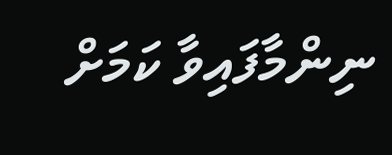ނިންމާފައިވާ ކަމަށް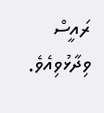ރައީސް ވިދާޅުވިއެވެ.